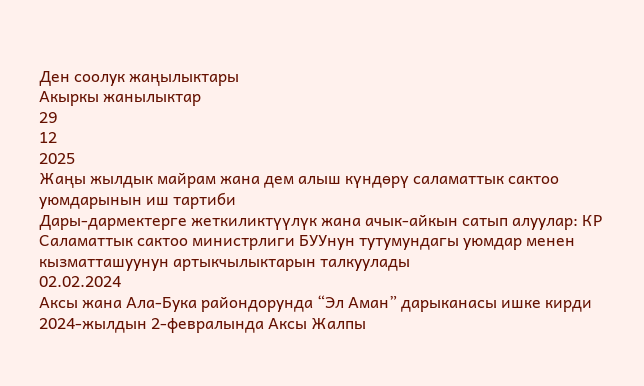Ден соолук жаңылыктары
Акыркы жанылыктар
29
12
2025
Жаңы жылдык майрам жана дем алыш күндөрү саламаттык сактоо уюмдарынын иш тартиби
Дары-дармектерге жеткиликтүүлүк жана ачык-айкын сатып алуулар: КР Саламаттык сактоо министрлиги БУУнун тутумундагы уюмдар менен кызматташуунун артыкчылыктарын талкуулады
02.02.2024
Аксы жана Ала-Бука райондорунда “Эл Аман” дарыканасы ишке кирди
2024-жылдын 2-февралында Аксы Жалпы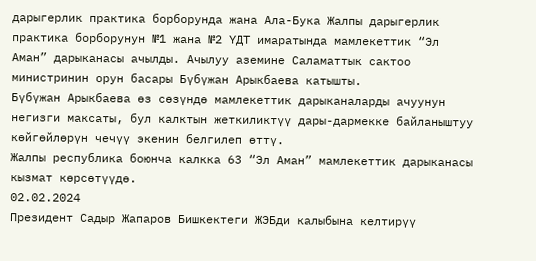дарыгерлик практика борборунда жана Ала-Бука Жалпы дарыгерлик практика борборунун №1 жана №2 ҮДТ имаратында мамлекеттик “Эл Аман” дарыканасы ачылды. Ачылуу аземине Саламаттык сактоо министринин орун басары Бүбүжан Арыкбаева катышты.
Бүбүжан Арыкбаева өз сөзүндө мамлекеттик дарыканаларды ачуунун негизги максаты, бул калктын жеткиликтүү дары-дармекке байланыштуу көйгөйлөрүн чечүү экенин белгилеп өттү.
Жалпы республика боюнча калкка 63 “Эл Аман” мамлекеттик дарыканасы кызмат көрсөтүүдө.
02.02.2024
Президент Садыр Жапаров Бишкектеги ЖЭБди калыбына келтирүү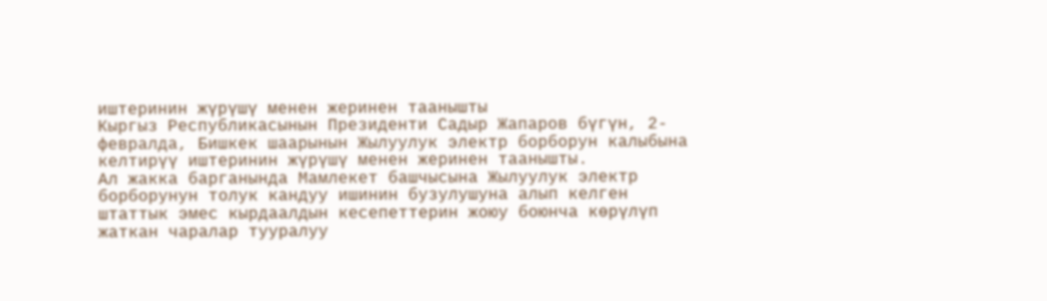иштеринин жүрүшү менен жеринен таанышты
Кыргыз Республикасынын Президенти Садыр Жапаров бүгүн, 2-февралда, Бишкек шаарынын Жылуулук электр борборун калыбына келтирүү иштеринин жүрүшү менен жеринен таанышты.
Ал жакка барганында Мамлекет башчысына Жылуулук электр борборунун толук кандуу ишинин бузулушуна алып келген штаттык эмес кырдаалдын кесепеттерин жоюу боюнча көрүлүп жаткан чаралар тууралуу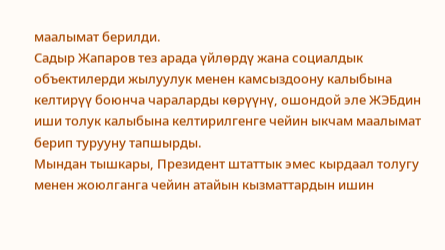маалымат берилди.
Садыр Жапаров тез арада үйлөрдү жана социалдык объектилерди жылуулук менен камсыздоону калыбына келтирүү боюнча чараларды көрүүнү, ошондой эле ЖЭБдин иши толук калыбына келтирилгенге чейин ыкчам маалымат берип турууну тапшырды.
Мындан тышкары, Президент штаттык эмес кырдаал толугу менен жоюлганга чейин атайын кызматтардын ишин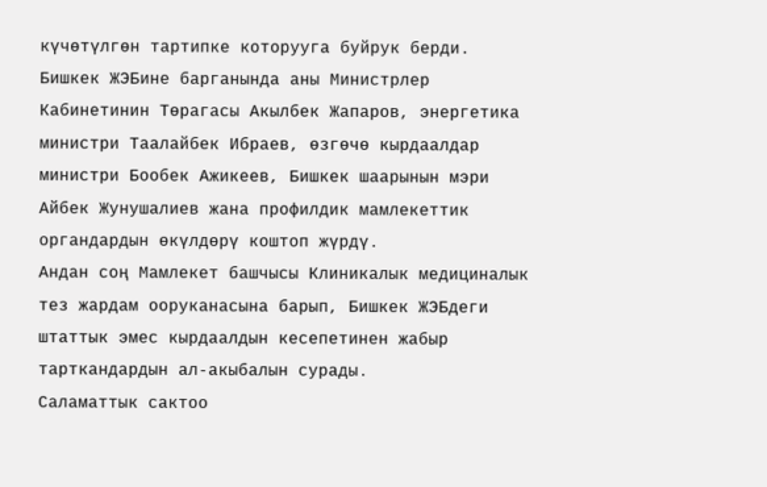күчөтүлгөн тартипке которууга буйрук берди.
Бишкек ЖЭБине барганында аны Министрлер Кабинетинин Төрагасы Акылбек Жапаров, энергетика министри Таалайбек Ибраев, өзгөчө кырдаалдар министри Бообек Ажикеев, Бишкек шаарынын мэри Айбек Жунушалиев жана профилдик мамлекеттик органдардын өкүлдөрү коштоп жүрдү.
Андан соң Мамлекет башчысы Клиникалык медициналык тез жардам ооруканасына барып, Бишкек ЖЭБдеги штаттык эмес кырдаалдын кесепетинен жабыр тарткандардын ал-акыбалын сурады.
Саламаттык сактоо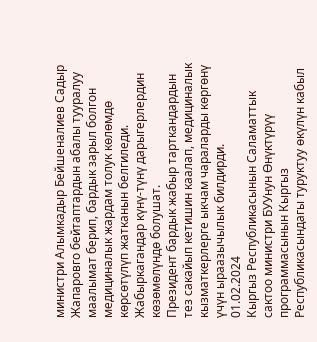министри Алымкадыр Бейшеналиев Садыр Жапаровго бейтаптардын абалы тууралуу маалымат берип, бардык зарыл болгон медициналык жардам толук көлөмдө көрсөтүлүп жатканын белгиледи. Жабыркагандар күнү-түнү дарыгерлердин көзөмөлүндө болушат.
Президент бардык жабыр тарткандардын тез сакайып кетишин каалап, медициналык кызматкерлерге ыкчам чараларды көргөнү үчүн ыраазычылык билдирди.
01.02.2024
Кыргыз Республикасынын Саламаттык сактоо министри БУУнун Өнүктүрүү программасынын Кыргыз Республикасындагы туруктуу өкүлүн кабыл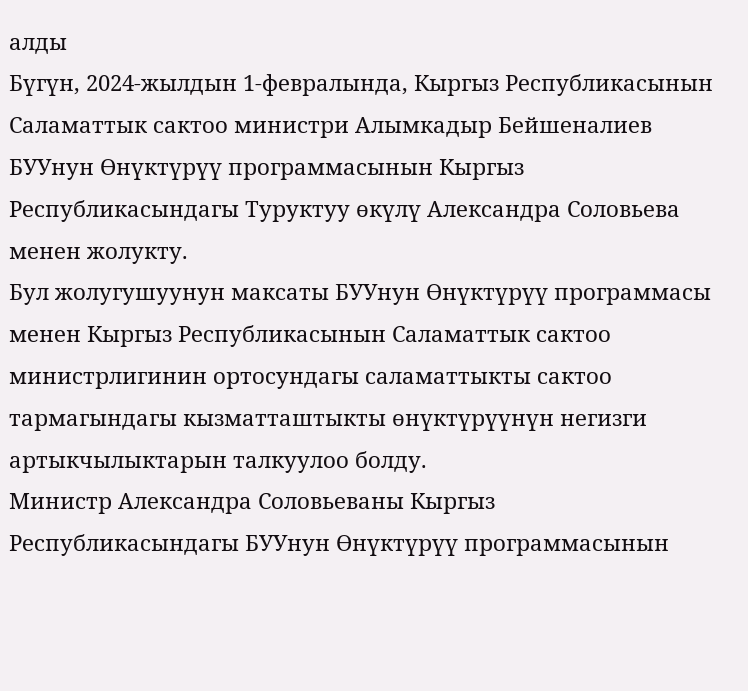алды
Бүгүн, 2024-жылдын 1-февралында, Кыргыз Республикасынын Саламаттык сактоо министри Алымкадыр Бейшеналиев БУУнун Өнүктүрүү программасынын Кыргыз Республикасындагы Туруктуу өкүлү Александра Соловьева менен жолукту.
Бул жолугушуунун максаты БУУнун Өнүктүрүү программасы менен Кыргыз Республикасынын Саламаттык сактоо министрлигинин ортосундагы саламаттыкты сактоо тармагындагы кызматташтыкты өнүктүрүүнүн негизги артыкчылыктарын талкуулоо болду.
Министр Александра Соловьеваны Кыргыз Республикасындагы БУУнун Өнүктүрүү программасынын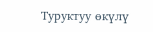Туруктуу өкүлү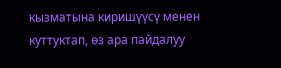кызматына киришүүсү менен куттуктап, өз ара пайдалуу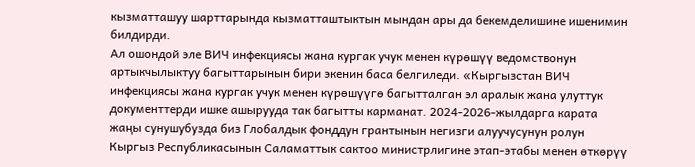кызматташуу шарттарында кызматташтыктын мындан ары да бекемделишине ишенимин билдирди.
Ал ошондой эле ВИЧ инфекциясы жана кургак учук менен күрөшүү ведомствонун артыкчылыктуу багыттарынын бири экенин баса белгиледи. «Кыргызстан ВИЧ инфекциясы жана кургак учук менен күрөшүүгө багытталган эл аралык жана улуттук документтерди ишке ашырууда так багытты карманат. 2024-2026-жылдарга карата жаңы сунушубузда биз Глобалдык фонддун грантынын негизги алуучусунун ролун Кыргыз Республикасынын Саламаттык сактоо министрлигине этап-этабы менен өткөрүү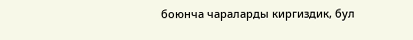боюнча чараларды киргиздик, бул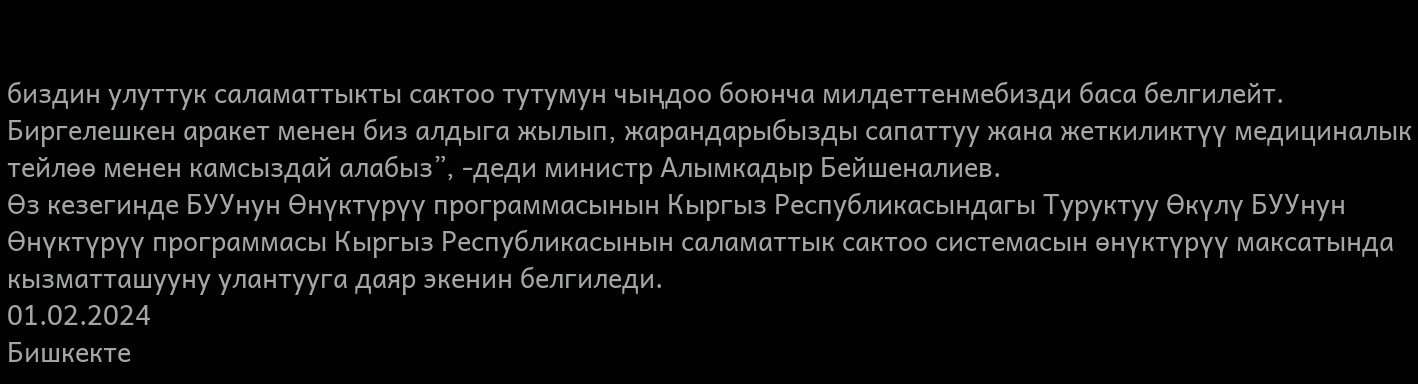биздин улуттук саламаттыкты сактоо тутумун чыңдоо боюнча милдеттенмебизди баса белгилейт. Биргелешкен аракет менен биз алдыга жылып, жарандарыбызды сапаттуу жана жеткиликтүү медициналык тейлөө менен камсыздай алабыз”, -деди министр Алымкадыр Бейшеналиев.
Өз кезегинде БУУнун Өнүктүрүү программасынын Кыргыз Республикасындагы Туруктуу Өкүлү БУУнун Өнүктүрүү программасы Кыргыз Республикасынын саламаттык сактоо системасын өнүктүрүү максатында кызматташууну улантууга даяр экенин белгиледи.
01.02.2024
Бишкекте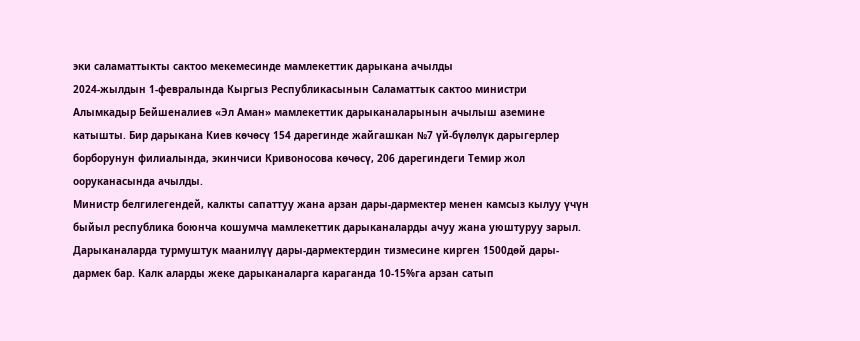эки саламаттыкты сактоо мекемесинде мамлекеттик дарыкана ачылды
2024-жылдын 1-февралында Кыргыз Республикасынын Саламаттык сактоо министри Алымкадыр Бейшеналиев «Эл Аман» мамлекеттик дарыканаларынын ачылыш аземине катышты. Бир дарыкана Киев көчөсү 154 дарегинде жайгашкан №7 үй-бүлөлүк дарыгерлер борборунун филиалында, экинчиси Кривоносова көчөсү, 206 дарегиндеги Темир жол ооруканасында ачылды.
Министр белгилегендей, калкты сапаттуу жана арзан дары-дармектер менен камсыз кылуу үчүн быйыл республика боюнча кошумча мамлекеттик дарыканаларды ачуу жана уюштуруу зарыл.
Дарыканаларда турмуштук маанилүү дары-дармектердин тизмесине кирген 1500дөй дары-дармек бар. Калк аларды жеке дарыканаларга караганда 10-15%га арзан сатып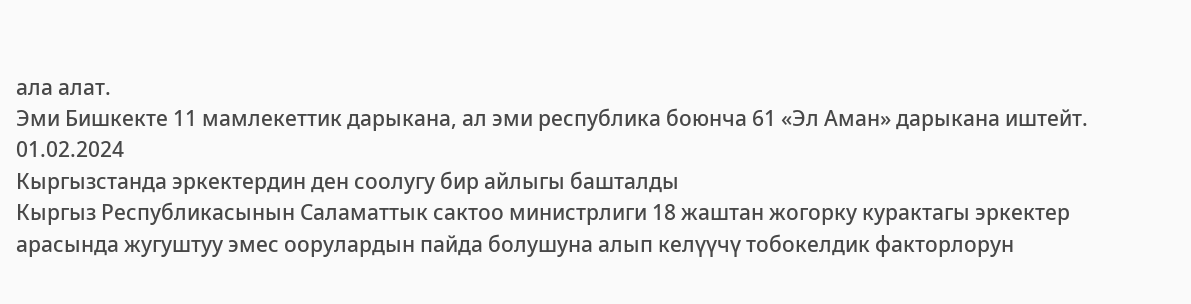ала алат.
Эми Бишкекте 11 мамлекеттик дарыкана, ал эми республика боюнча 61 «Эл Аман» дарыкана иштейт.
01.02.2024
Кыргызстанда эркектердин ден соолугу бир айлыгы башталды
Кыргыз Республикасынын Саламаттык сактоо министрлиги 18 жаштан жогорку курактагы эркектер арасында жугуштуу эмес оорулардын пайда болушуна алып келүүчү тобокелдик факторлорун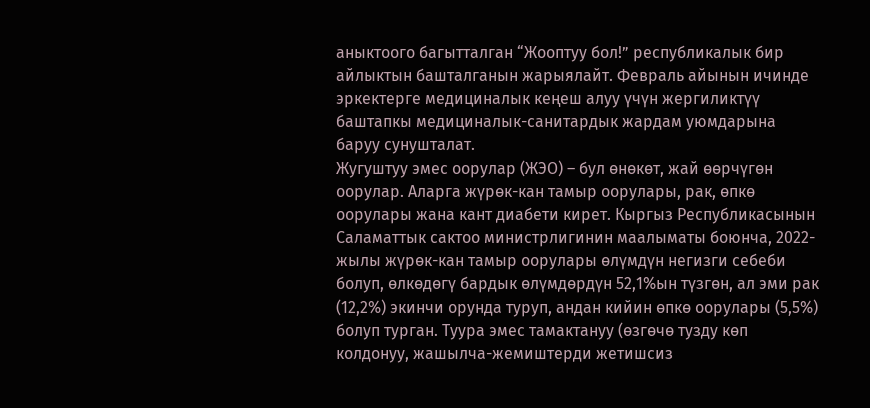аныктоого багытталган “Жооптуу бол!” республикалык бир айлыктын башталганын жарыялайт. Февраль айынын ичинде эркектерге медициналык кеңеш алуу үчүн жергиликтүү баштапкы медициналык-санитардык жардам уюмдарына баруу сунушталат.
Жугуштуу эмес оорулар (ЖЭО) – бул өнөкөт, жай өөрчүгөн оорулар. Аларга жүрөк-кан тамыр оорулары, рак, өпкө оорулары жана кант диабети кирет. Кыргыз Республикасынын Саламаттык сактоо министрлигинин маалыматы боюнча, 2022-жылы жүрөк-кан тамыр оорулары өлүмдүн негизги себеби болуп, өлкөдөгү бардык өлүмдөрдүн 52,1%ын түзгөн, ал эми рак (12,2%) экинчи орунда туруп, андан кийин өпкө оорулары (5,5%) болуп турган. Туура эмес тамактануу (өзгөчө тузду көп колдонуу, жашылча-жемиштерди жетишсиз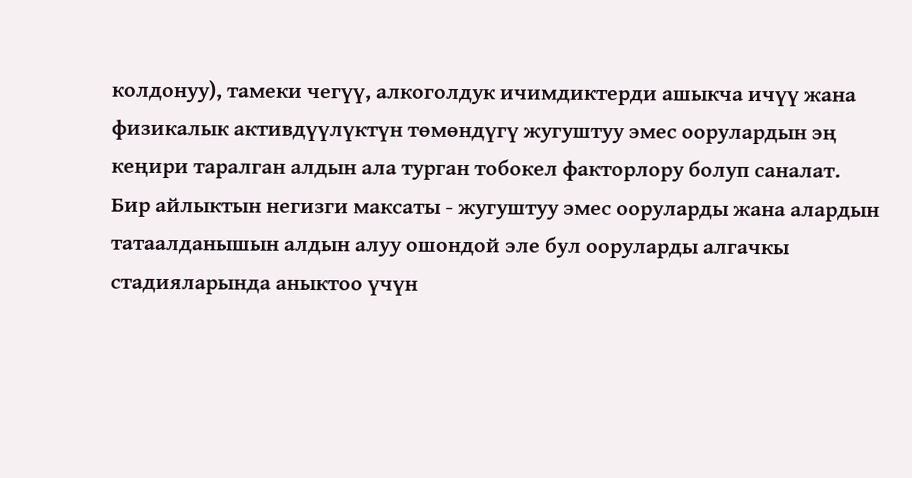колдонуу), тамеки чегүү, алкоголдук ичимдиктерди ашыкча ичүү жана физикалык активдүүлүктүн төмөндүгү жугуштуу эмес оорулардын эң кеңири таралган алдын ала турган тобокел факторлору болуп саналат.
Бир айлыктын негизги максаты - жугуштуу эмес ооруларды жана алардын татаалданышын алдын алуу ошондой эле бул ооруларды алгачкы стадияларында аныктоо үчүн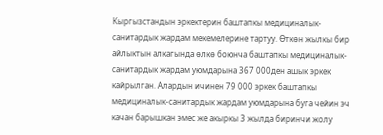Кыргызстандын эркектерин баштапкы медициналык-санитардык жардам мекемелерине тартуу. Өткөн жылкы бир айлыктын алкагында өлкө боюнча баштапкы медициналык-санитардык жардам уюмдарына 367 000ден ашык эркек кайрылган. Алардын ичинен 79 000 эркек баштапкы медициналык-санитардык жардам уюмдарына буга чейин эч качан барышкан эмес же акыркы 3 жылда биринчи жолу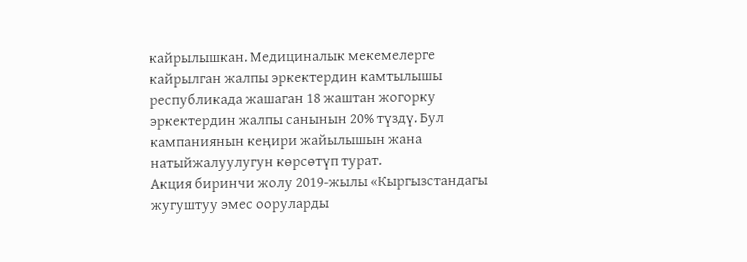кайрылышкан. Медициналык мекемелерге кайрылган жалпы эркектердин камтылышы республикада жашаган 18 жаштан жогорку эркектердин жалпы санынын 20% түздү. Бул кампаниянын кеңири жайылышын жана натыйжалуулугун көрсөтүп турат.
Акция биринчи жолу 2019-жылы «Кыргызстандагы жугуштуу эмес ооруларды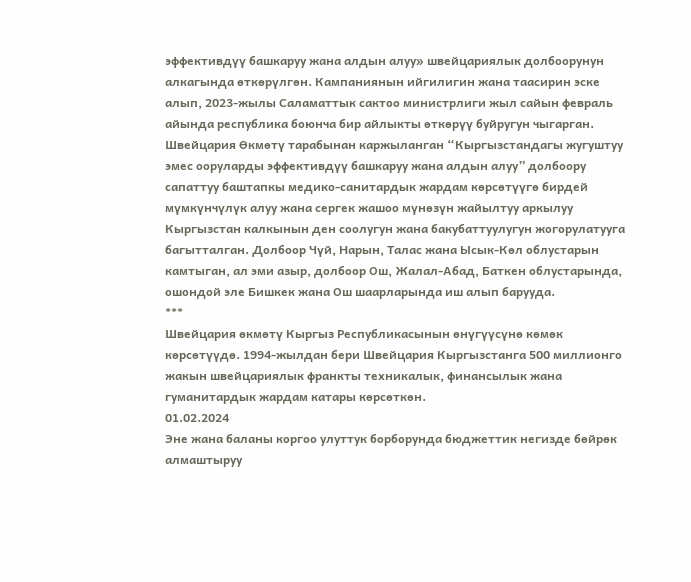эффективдүү башкаруу жана алдын алуу» швейцариялык долбоорунун алкагында өткөрүлгөн. Кампаниянын ийгилигин жана таасирин эске алып, 2023-жылы Саламаттык сактоо министрлиги жыл сайын февраль айында республика боюнча бир айлыкты өткөрүү буйругун чыгарган.
Швейцария Өкмөтү тарабынан каржыланган “Кыргызстандагы жугуштуу эмес ооруларды эффективдүү башкаруу жана алдын алуу” долбоору сапаттуу баштапкы медико-санитардык жардам көрсөтүүгө бирдей мүмкүнчүлүк алуу жана сергек жашоо мүнөзүн жайылтуу аркылуу Кыргызстан калкынын ден соолугун жана бакубаттуулугун жогорулатууга багытталган. Долбоор Чүй, Нарын, Талас жана Ысык-Көл облустарын камтыган, ал эми азыр, долбоор Ош, Жалал-Абад, Баткен облустарында, ошондой эле Бишкек жана Ош шаарларында иш алып барууда.
***
Швейцария өкмөтү Кыргыз Республикасынын өнүгүүсүнө көмөк көрсөтүүдө. 1994-жылдан бери Швейцария Кыргызстанга 500 миллионго жакын швейцариялык франкты техникалык, финансылык жана гуманитардык жардам катары көрсөткөн.
01.02.2024
Эне жана баланы коргоо улуттук борборунда бюджеттик негизде бөйрөк алмаштыруу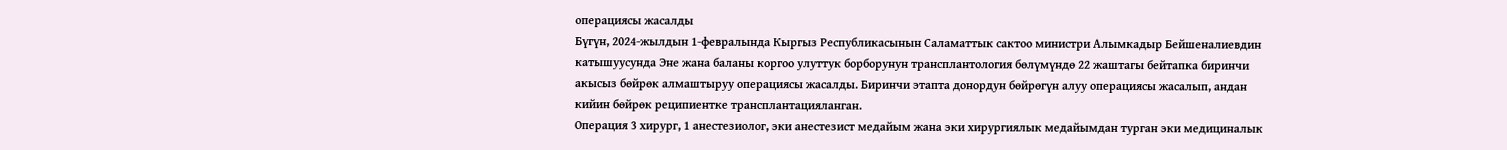операциясы жасалды
Бүгүн, 2024-жылдын 1-февралында Кыргыз Республикасынын Саламаттык сактоо министри Алымкадыр Бейшеналиевдин катышуусунда Эне жана баланы коргоо улуттук борборунун трансплантология бөлүмүндө 22 жаштагы бейтапка биринчи акысыз бөйрөк алмаштыруу операциясы жасалды. Биринчи этапта донордун бөйрөгүн алуу операциясы жасалып, андан кийин бөйрөк реципиентке трансплантацияланган.
Операция 3 хирург, 1 анестезиолог, эки анестезист медайым жана эки хирургиялык медайымдан турган эки медициналык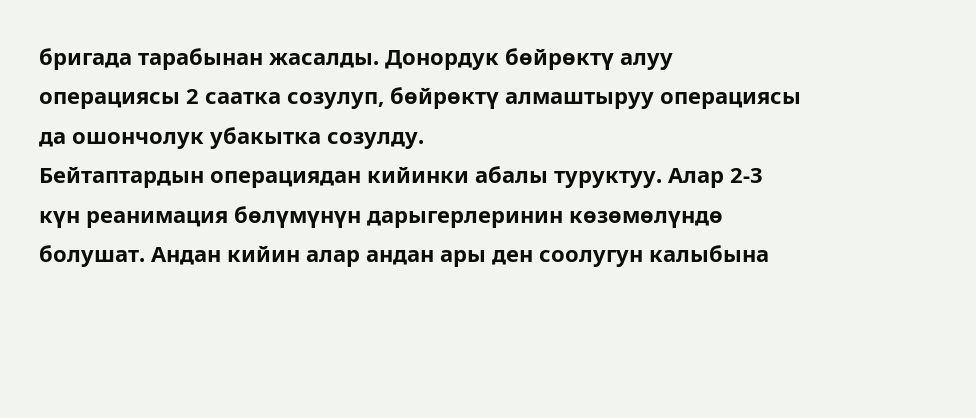бригада тарабынан жасалды. Донордук бөйрөктү алуу операциясы 2 саатка созулуп, бөйрөктү алмаштыруу операциясы да ошончолук убакытка созулду.
Бейтаптардын операциядан кийинки абалы туруктуу. Алар 2-3 күн реанимация бөлүмүнүн дарыгерлеринин көзөмөлүндө болушат. Андан кийин алар андан ары ден соолугун калыбына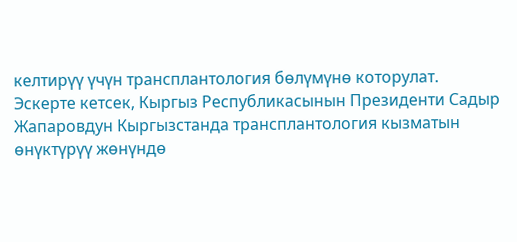келтирүү үчүн трансплантология бөлүмүнө которулат.
Эскерте кетсек, Кыргыз Республикасынын Президенти Садыр Жапаровдун Кыргызстанда трансплантология кызматын өнүктүрүү жөнүндө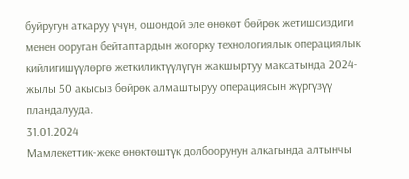буйругун аткаруу үчүн, ошондой эле өнөкөт бөйрөк жетишсиздиги менен ооруган бейтаптардын жогорку технологиялык операциялык кийлигишүүлөргө жеткиликтүүлүгүн жакшыртуу максатында 2024-жылы 50 акысыз бөйрөк алмаштыруу операциясын жүргүзүү пландалууда.
31.01.2024
Мамлекеттик-жеке өнөктөштүк долбоорунун алкагында алтынчы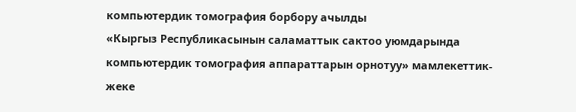компьютердик томография борбору ачылды
«Кыргыз Республикасынын саламаттык сактоо уюмдарында компьютердик томография аппараттарын орнотуу» мамлекеттик-жеке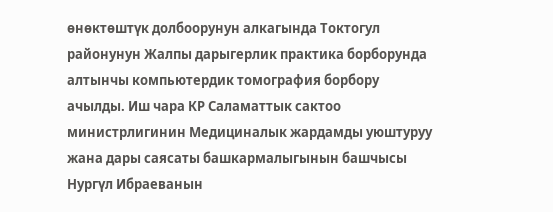өнөктөштүк долбоорунун алкагында Токтогул районунун Жалпы дарыгерлик практика борборунда алтынчы компьютердик томография борбору ачылды. Иш чара КР Саламаттык сактоо министрлигинин Медициналык жардамды уюштуруу жана дары саясаты башкармалыгынын башчысы Нургүл Ибраеванын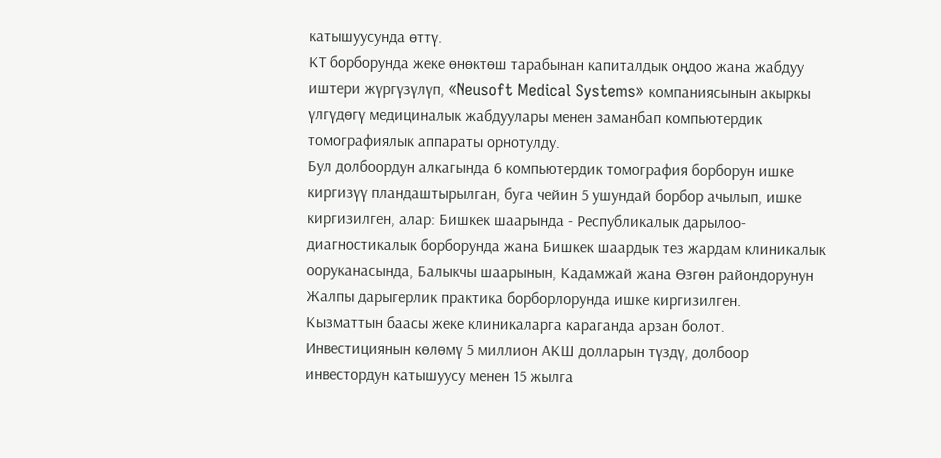катышуусунда өттү.
КТ борборунда жеке өнөктөш тарабынан капиталдык оңдоо жана жабдуу иштери жүргүзүлүп, «Neusoft Medical Systems» компаниясынын акыркы үлгүдөгү медициналык жабдуулары менен заманбап компьютердик томографиялык аппараты орнотулду.
Бул долбоордун алкагында 6 компьютердик томография борборун ишке киргизүү пландаштырылган, буга чейин 5 ушундай борбор ачылып, ишке киргизилген, алар: Бишкек шаарында - Республикалык дарылоо-диагностикалык борборунда жана Бишкек шаардык тез жардам клиникалык ооруканасында, Балыкчы шаарынын, Кадамжай жана Өзгөн райондорунун Жалпы дарыгерлик практика борборлорунда ишке киргизилген.
Кызматтын баасы жеке клиникаларга караганда арзан болот. Инвестициянын көлөмү 5 миллион АКШ долларын түздү, долбоор инвестордун катышуусу менен 15 жылга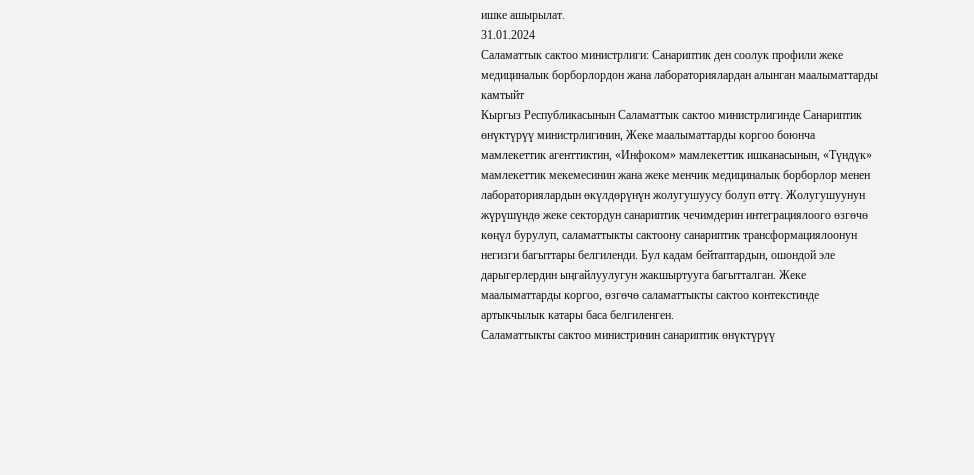ишке ашырылат.
31.01.2024
Саламаттык сактоо министрлиги: Санариптик ден соолук профили жеке медициналык борборлордон жана лабораториялардан алынган маалыматтарды камтыйт
Кыргыз Республикасынын Саламаттык сактоо министрлигинде Санариптик өнүктүрүү министрлигинин, Жеке маалыматтарды коргоо боюнча мамлекеттик агенттиктин, «Инфоком» мамлекеттик ишканасынын, «Түндүк» мамлекеттик мекемесинин жана жеке менчик медициналык борборлор менен лабораториялардын өкүлдөрүнүн жолугушуусу болуп өттү. Жолугушуунун жүрүшүндө жеке сектордун санариптик чечимдерин интеграциялоого өзгөчө көңүл бурулуп, саламаттыкты сактоону санариптик трансформациялоонун негизги багыттары белгиленди. Бул кадам бейтаптардын, ошондой эле дарыгерлердин ыңгайлуулугун жакшыртууга багытталган. Жеке маалыматтарды коргоо, өзгөчө саламаттыкты сактоо контекстинде артыкчылык катары баса белгиленген.
Саламаттыкты сактоо министринин санариптик өнүктүрүү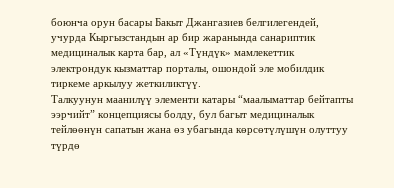боюнча орун басары Бакыт Джангазиев белгилегендей, учурда Кыргызстандын ар бир жаранында санариптик медициналык карта бар, ал «Түндүк» мамлекеттик электрондук кызматтар порталы, ошондой эле мобилдик тиркеме аркылуу жеткиликтүү.
Талкуунун маанилүү элементи катары “маалыматтар бейтапты ээрчийт” концепциясы болду, бул багыт медициналык тейлөөнүн сапатын жана өз убагында көрсөтүлүшүн олуттуу түрдө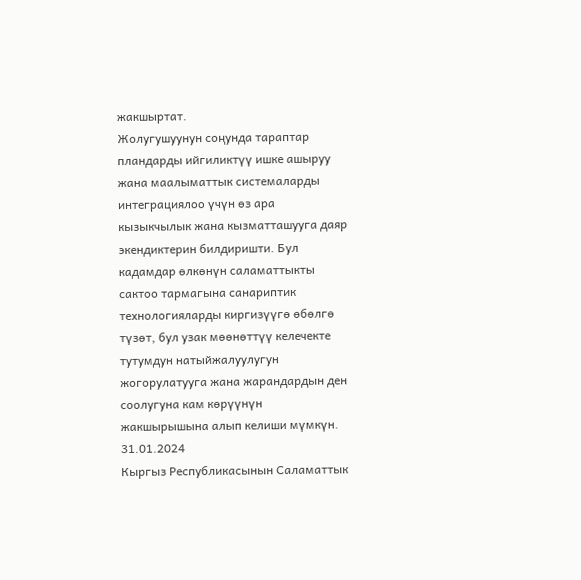жакшыртат.
Жолугушуунун соңунда тараптар пландарды ийгиликтүү ишке ашыруу жана маалыматтык системаларды интеграциялоо үчүн өз ара кызыкчылык жана кызматташууга даяр экендиктерин билдиришти. Бул кадамдар өлкөнүн саламаттыкты сактоо тармагына санариптик технологияларды киргизүүгө өбөлгө түзөт, бул узак мөөнөттүү келечекте тутумдун натыйжалуулугун жогорулатууга жана жарандардын ден соолугуна кам көрүүнүн жакшырышына алып келиши мүмкүн.
31.01.2024
Кыргыз Республикасынын Саламаттык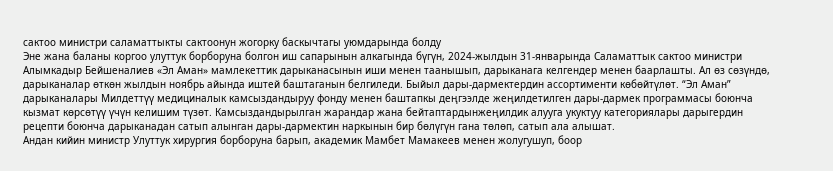сактоо министри саламаттыкты сактоонун жогорку баскычтагы уюмдарында болду
Эне жана баланы коргоо улуттук борборуна болгон иш сапарынын алкагында бүгүн, 2024-жылдын 31-январында Саламаттык сактоо министри Алымкадыр Бейшеналиев «Эл Аман» мамлекеттик дарыканасынын иши менен таанышып, дарыканага келгендер менен баарлашты. Ал өз сөзүндө, дарыканалар өткөн жылдын ноябрь айында иштей баштаганын белгиледи. Быйыл дары-дармектердин ассортименти көбөйтүлөт. “Эл Аман” дарыканалары Милдеттүү медициналык камсыздандыруу фонду менен баштапкы деңгээлде жеңилдетилген дары-дармек программасы боюнча кызмат көрсөтүү үчүн келишим түзөт. Камсыздандырылган жарандар жана бейтаптардынжеңилдик алууга укуктуу категориялары дарыгердин рецепти боюнча дарыканадан сатып алынган дары-дармектин наркынын бир бөлүгүн гана төлөп, сатып ала алышат.
Андан кийин министр Улуттук хирургия борборуна барып, академик Мамбет Мамакеев менен жолугушуп, боор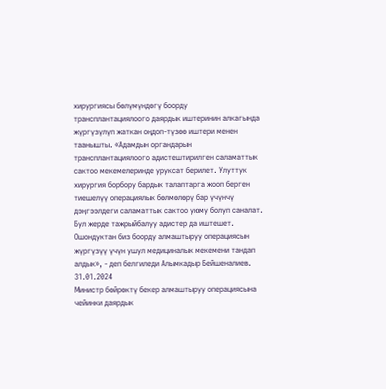хирургиясы бөлүмүндөгү боорду трансплантациялоого даярдык иштеринин алкагында жүргүзүлүп жаткан оңдоп-түзөө иштери менен таанышты. «Адамдын органдарын трансплантациялоого адистештирилген саламаттык сактоо мекемелеринде уруксат берилет. Улуттук хирургия борбору бардык талаптарга жооп берген тиешелүү операциялык бөлмөлөрү бар үчүнчү дэңгээлдеги саламаттык сактоо уюму болуп саналат. Бул жерде тажрыйбалуу адистер да иштешет. Ошондуктан биз боорду алмаштыруу операциясын жүргүзүү үчүн ушул медициналык мекемени тандап алдык», - деп белгиледи Алымкадыр Бейшеналиев.
31.01.2024
Министр бөйрөктү бекер алмаштыруу операциясына чейинки даярдык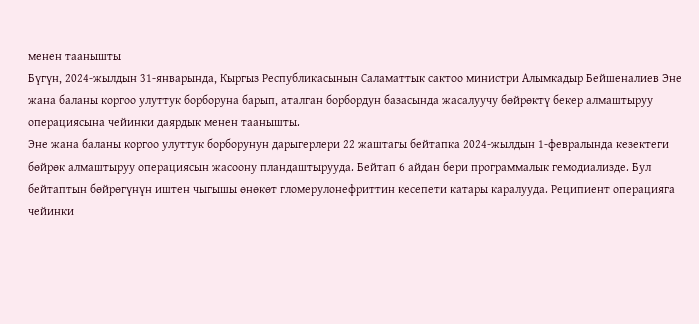менен таанышты
Бүгүн, 2024-жылдын 31-январында, Кыргыз Республикасынын Саламаттык сактоо министри Алымкадыр Бейшеналиев Эне жана баланы коргоо улуттук борборуна барып, аталган борбордун базасында жасалуучу бөйрөктү бекер алмаштыруу операциясына чейинки даярдык менен таанышты.
Эне жана баланы коргоо улуттук борборунун дарыгерлери 22 жаштагы бейтапка 2024-жылдын 1-февралында кезектеги бөйрөк алмаштыруу операциясын жасоону пландаштырууда. Бейтап 6 айдан бери программалык гемодиализде. Бул бейтаптын бөйрөгүнүн иштен чыгышы өнөкөт гломерулонефриттин кесепети катары каралууда. Реципиент операцияга чейинки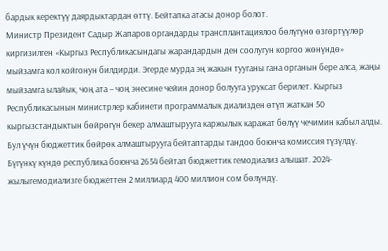бардык керектүү даярдыктардан өттү. Бейтапка атасы донор болот.
Министр Президент Садыр Жапаров органдарды трансплантациялоо бөлүгүнө өзгөртүүлөр киргизилген «Кыргыз Республикасындагы жарандардын ден соолугун коргоо жөнүндө» мыйзамга кол койгонун билдирди. Эгерде мурда эң жакын тууганы гана органын бере алса, жаңы мыйзамга ылайык, чоң ата – чоң энесине чейин донор болууга уруксат берилет. Кыргыз Республикасынын министрлер кабинети программалык диализден өтүп жаткан 50 кыргызстандыктын бөйрөгүн бекер алмаштырууга каржылык каражат бөлүү чечимин кабыл алды. Бул үчүн бюджеттик бөйрөк алмаштырууга бейтаптарды тандоо боюнча комиссия түзүлдү. Бүгүнкү күндө республика боюнча 2654 бейтап бюджеттик гемодиализ алышат. 2024-жылыгемодиализге бюджеттен 2 миллиард 400 миллион сом бөлүндү.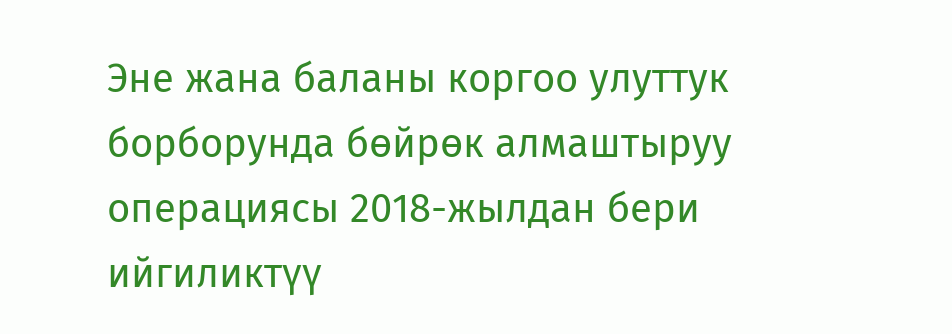Эне жана баланы коргоо улуттук борборунда бөйрөк алмаштыруу операциясы 2018-жылдан бери ийгиликтүү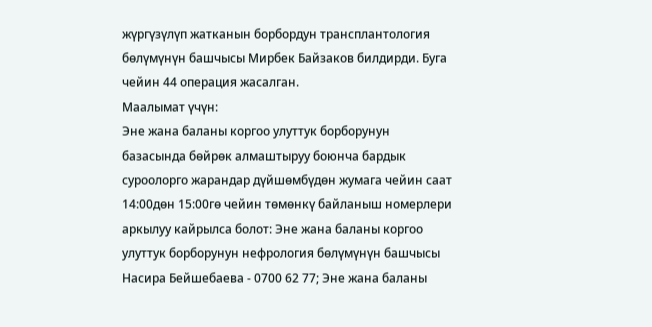жүргүзүлүп жатканын борбордун трансплантология бөлүмүнүн башчысы Мирбек Байзаков билдирди. Буга чейин 44 операция жасалган.
Маалымат үчүн:
Эне жана баланы коргоо улуттук борборунун базасында бөйрөк алмаштыруу боюнча бардык суроолорго жарандар дүйшөмбүдөн жумага чейин саат 14:00дөн 15:00гө чейин төмөнкү байланыш номерлери аркылуу кайрылса болот: Эне жана баланы коргоо улуттук борборунун нефрология бөлүмүнүн башчысы Насира Бейшебаева - 0700 62 77; Эне жана баланы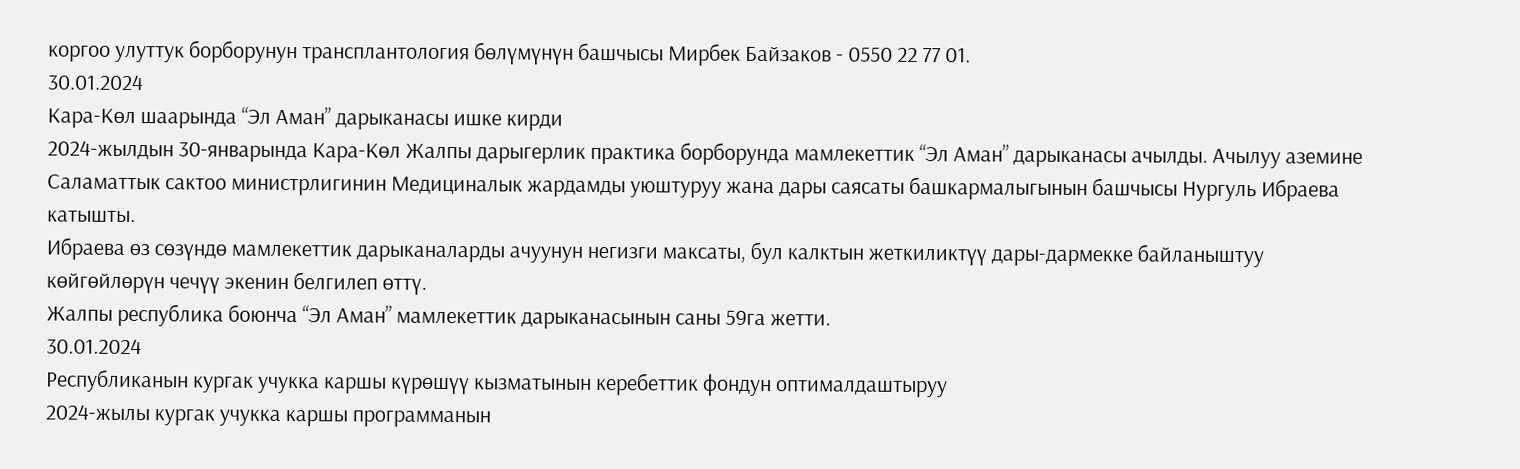коргоо улуттук борборунун трансплантология бөлүмүнүн башчысы Мирбек Байзаков - 0550 22 77 01.
30.01.2024
Кара-Көл шаарында “Эл Аман” дарыканасы ишке кирди
2024-жылдын 30-январында Кара-Көл Жалпы дарыгерлик практика борборунда мамлекеттик “Эл Аман” дарыканасы ачылды. Ачылуу аземине Саламаттык сактоо министрлигинин Медициналык жардамды уюштуруу жана дары саясаты башкармалыгынын башчысы Нургуль Ибраева катышты.
Ибраева өз сөзүндө мамлекеттик дарыканаларды ачуунун негизги максаты, бул калктын жеткиликтүү дары-дармекке байланыштуу көйгөйлөрүн чечүү экенин белгилеп өттү.
Жалпы республика боюнча “Эл Аман” мамлекеттик дарыканасынын саны 59га жетти.
30.01.2024
Республиканын кургак учукка каршы күрөшүү кызматынын керебеттик фондун оптималдаштыруу
2024-жылы кургак учукка каршы программанын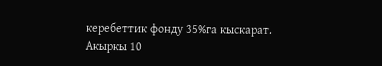керебеттик фонду 35%га кыскарат. Акыркы 10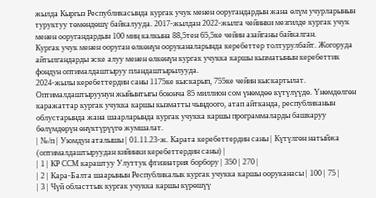жылда Кыргыз Республикасында кургак учук менен ооругандардын жана өлүм учурларынын туруктуу төмөндөшү байкалууда. 2017-жылдан 2022-жылга чейинки мезгилде кургак учук менен ооругандардын 100 миң калкына 88,5тен 65,5ке чейин азайганы байкалган.
Кургак учук менен ооруган өлкөнүн ооруканаларында керебеттер толтурулбайт. Жогоруда айтылгандарды эске алуу менен өлкөнүн кургак учукка каршы кызматынын керебеттик фондун оптималдаштыруу пландаштырылууда.
2024-жылы керебеттердин саны 1175ке кыскарып, 755ке чейин кыскартылат. Оптималдаштыруунун жыйынтыгы боюнча 85 миллион сом үнөмдөө күтүлүүдө. Үнөмдөлгөн каражаттар кургак учукка каршы кызматты чыңдоого, атап айтканда, республиканын облустарында жана шаарларында кургак учукка каршы программаларды башкаруу бөлүмдөрүн өнүктүрүүгө жумшалат.
| №/п | Уюмдун аталышы | 01.11.23-ж. Карата керебеттердин саны | Күтүлгөн натыйжа (оптималдаштыруудан кийинки керебеттердин саны) |
| 1 | КР ССМ караштуу Улуттук фтизиатрия борбору | 350 | 270 |
| 2 | Кара-Балта шаарынын Республикалык кургак учукка каршы ооруканасы | 100 | 75 |
| 3 | Чүй областтык кургак учукка каршы күрөшүү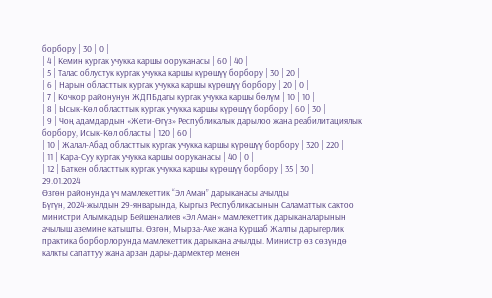борбору | 30 | 0 |
| 4 | Кемин кургак учукка каршы ооруканасы | 60 | 40 |
| 5 | Талас облустук кургак учукка каршы күрөшүү борбору | 30 | 20 |
| 6 | Нарын областтык кургак учукка каршы күрөшүү борбору | 20 | 0 |
| 7 | Кочкор районунун ЖДПБдагы кургак учукка каршы бөлүм | 10 | 10 |
| 8 | Ысык-Көл областтык кургак учукка каршы күрөшүү борбору | 60 | 30 |
| 9 | Чоң адамдардын «Жети-Өгүз» Республикалык дарылоо жана реабилитациялык борбору, Исык-Көл областы | 120 | 60 |
| 10 | Жалал-Абад областтык кургак учукка каршы күрөшүү борбору | 320 | 220 |
| 11 | Кара-Суу кургак учукка каршы ооруканасы | 40 | 0 |
| 12 | Баткен областтык кургак учукка каршы күрөшүү борбору | 35 | 30 |
29.01.2024
Өзгөн районунда үч мамлекеттик “Эл Аман” дарыканасы ачылды
Бүгүн, 2024-жылдын 29-январында, Кыргыз Республикасынын Саламаттык сактоо министри Алымкадыр Бейшеналиев «Эл Аман» мамлекеттик дарыканаларынын ачылыш аземине катышты. Өзгөн, Мырза-Аке жана Куршаб Жалпы дарыгерлик практика борборлорунда мамлекеттик дарыкана ачылды. Министр өз сөзүндө калкты сапаттуу жана арзан дары-дармектер менен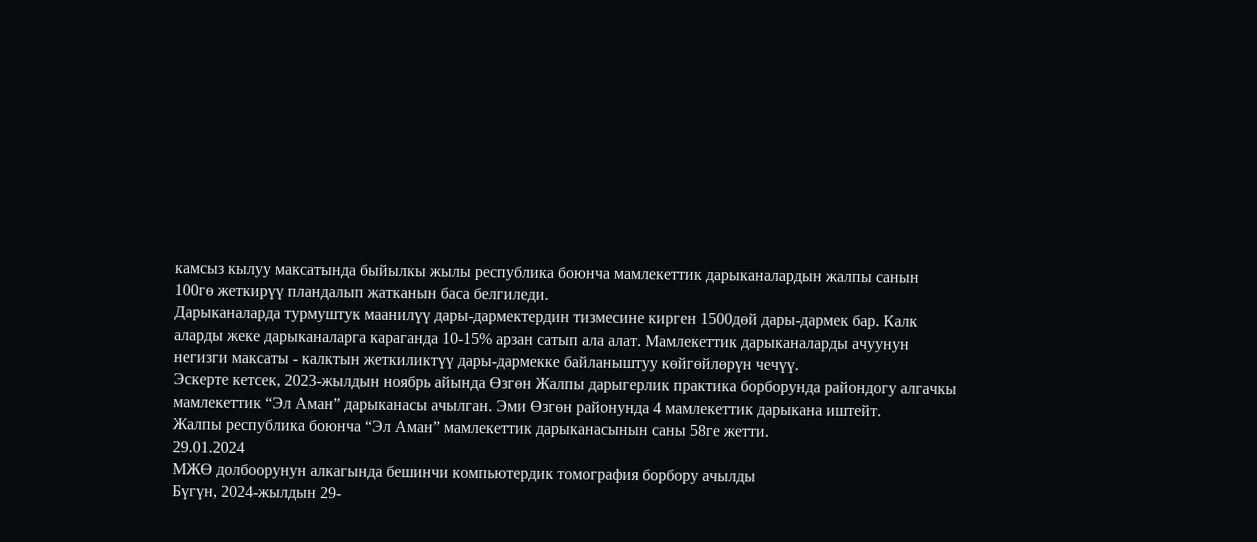камсыз кылуу максатында быйылкы жылы республика боюнча мамлекеттик дарыканалардын жалпы санын 100гө жеткирүү пландалып жатканын баса белгиледи.
Дарыканаларда турмуштук маанилүү дары-дармектердин тизмесине кирген 1500дөй дары-дармек бар. Калк аларды жеке дарыканаларга караганда 10-15% арзан сатып ала алат. Мамлекеттик дарыканаларды ачуунун негизги максаты - калктын жеткиликтүү дары-дармекке байланыштуу көйгөйлөрүн чечүү.
Эскерте кетсек, 2023-жылдын ноябрь айында Өзгөн Жалпы дарыгерлик практика борборунда райондогу алгачкы мамлекеттик “Эл Аман” дарыканасы ачылган. Эми Өзгөн районунда 4 мамлекеттик дарыкана иштейт.
Жалпы республика боюнча “Эл Аман” мамлекеттик дарыканасынын саны 58ге жетти.
29.01.2024
МЖӨ долбоорунун алкагында бешинчи компьютердик томография борбору ачылды
Бүгүн, 2024-жылдын 29-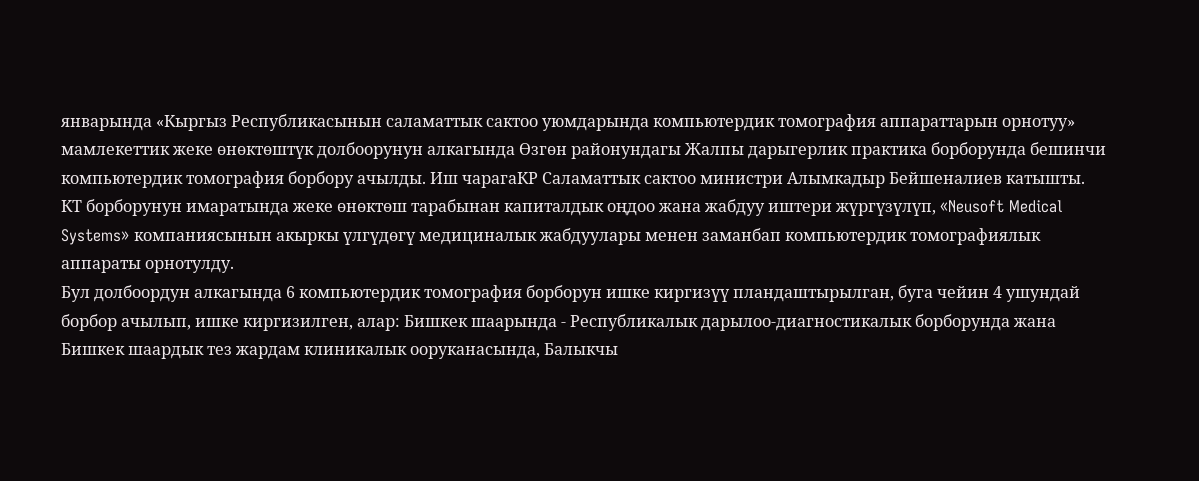январында «Кыргыз Республикасынын саламаттык сактоо уюмдарында компьютердик томография аппараттарын орнотуу» мамлекеттик жеке өнөктөштүк долбоорунун алкагында Өзгөн районундагы Жалпы дарыгерлик практика борборунда бешинчи компьютердик томография борбору ачылды. Иш чарагаКР Саламаттык сактоо министри Алымкадыр Бейшеналиев катышты.
КТ борборунун имаратында жеке өнөктөш тарабынан капиталдык оңдоо жана жабдуу иштери жүргүзүлүп, «Neusoft Medical Systems» компаниясынын акыркы үлгүдөгү медициналык жабдуулары менен заманбап компьютердик томографиялык аппараты орнотулду.
Бул долбоордун алкагында 6 компьютердик томография борборун ишке киргизүү пландаштырылган, буга чейин 4 ушундай борбор ачылып, ишке киргизилген, алар: Бишкек шаарында - Республикалык дарылоо-диагностикалык борборунда жана Бишкек шаардык тез жардам клиникалык ооруканасында, Балыкчы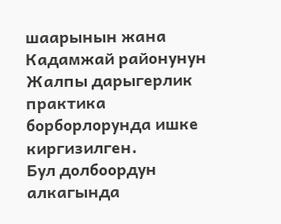шаарынын жана Кадамжай районунун Жалпы дарыгерлик практика борборлорунда ишке киргизилген.
Бул долбоордун алкагында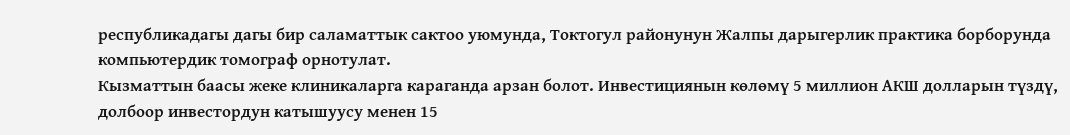республикадагы дагы бир саламаттык сактоо уюмунда, Токтогул районунун Жалпы дарыгерлик практика борборунда компьютердик томограф орнотулат.
Кызматтын баасы жеке клиникаларга караганда арзан болот. Инвестициянын көлөмү 5 миллион АКШ долларын түздү, долбоор инвестордун катышуусу менен 15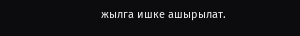жылга ишке ашырылат.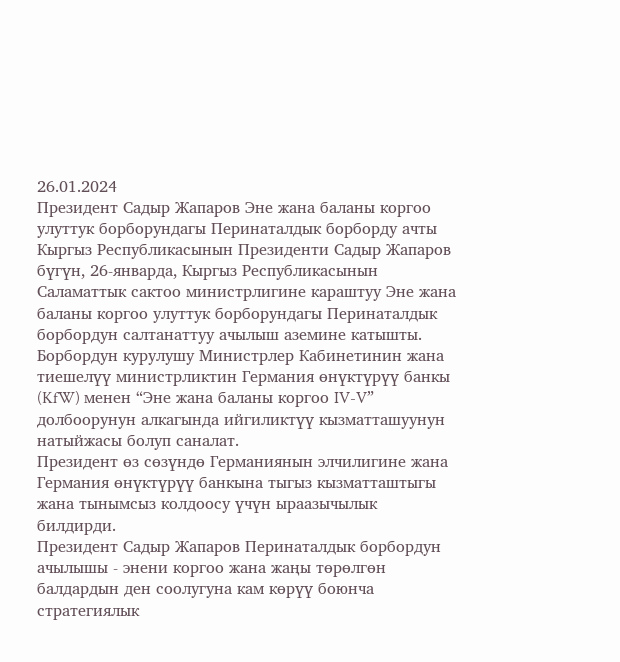26.01.2024
Президент Садыр Жапаров Эне жана баланы коргоо улуттук борборундагы Перинаталдык борборду ачты
Кыргыз Республикасынын Президенти Садыр Жапаров бүгүн, 26-январда, Кыргыз Республикасынын Саламаттык сактоо министрлигине караштуу Эне жана баланы коргоо улуттук борборундагы Перинаталдык борбордун салтанаттуу ачылыш аземине катышты.
Борбордун курулушу Министрлер Кабинетинин жана тиешелүү министрликтин Германия өнүктүрүү банкы (KfW) менен “Эне жана баланы коргоо IV-V” долбоорунун алкагында ийгиликтүү кызматташуунун натыйжасы болуп саналат.
Президент өз сөзүндө Германиянын элчилигине жана Германия өнүктүрүү банкына тыгыз кызматташтыгы жана тынымсыз колдоосу үчүн ыраазычылык билдирди.
Президент Садыр Жапаров Перинаталдык борбордун ачылышы - энени коргоо жана жаңы төрөлгөн балдардын ден соолугуна кам көрүү боюнча стратегиялык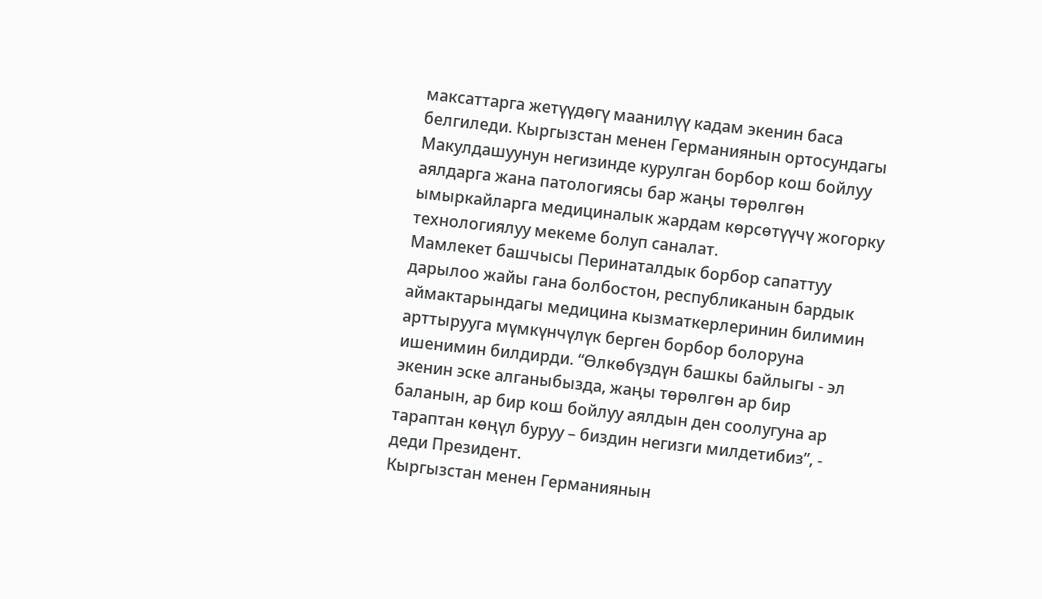максаттарга жетүүдөгү маанилүү кадам экенин баса белгиледи. Кыргызстан менен Германиянын ортосундагы Макулдашуунун негизинде курулган борбор кош бойлуу аялдарга жана патологиясы бар жаңы төрөлгөн ымыркайларга медициналык жардам көрсөтүүчү жогорку технологиялуу мекеме болуп саналат.
Мамлекет башчысы Перинаталдык борбор сапаттуу дарылоо жайы гана болбостон, республиканын бардык аймактарындагы медицина кызматкерлеринин билимин арттырууга мүмкүнчүлүк берген борбор болоруна ишенимин билдирди. “Өлкөбүздүн башкы байлыгы - эл экенин эске алганыбызда, жаңы төрөлгөн ар бир баланын, ар бир кош бойлуу аялдын ден соолугуна ар тараптан көңүл буруу – биздин негизги милдетибиз”, - деди Президент.
Кыргызстан менен Германиянын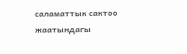саламаттык сактоо жаатындагы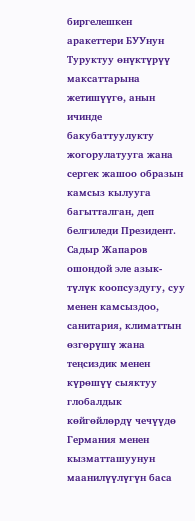биргелешкен аракеттери БУУнун Туруктуу өнүктүрүү максаттарына жетишүүгө, анын ичинде бакубаттуулукту жогорулатууга жана сергек жашоо образын камсыз кылууга багытталган, деп белгиледи Президент. Садыр Жапаров ошондой эле азык-түлүк коопсуздугу, суу менен камсыздоо, санитария, климаттын өзгөрүшү жана теңсиздик менен күрөшүү сыяктуу глобалдык көйгөйлөрдү чечүүдө Германия менен кызматташуунун маанилүүлүгүн баса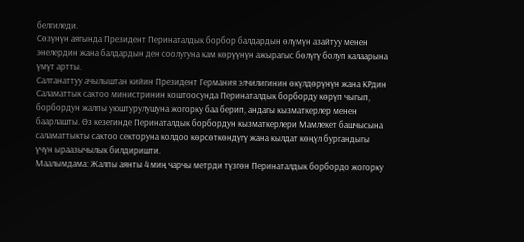белгиледи.
Сөзүнүн аягында Президент Перинаталдык борбор балдардын өлүмүн азайтуу менен энелердин жана балдардын ден соолугуна кам көрүүнүн ажырагыс бөлүгү болуп калаарына үмүт артты.
Салтанаттуу ачылыштан кийин Президент Германия элчилигинин өкүлдөрүнүн жана КРдин Саламаттык сактоо министринин коштоосунда Перинаталдык борборду көрүп чыгып, борбордун жалпы уюштурулушуна жогорку баа берип, андагы кызматкерлер менен баарлашты. Өз кезегинде Перинаталдык борбордун кызматкерлери Мамлекет башчысына саламаттыкты сактоо секторуна колдоо көрсөткөндүгү жана кылдат көңүл бургандыгы үчүн ыраазычылык билдиришти.
Маалымдама: Жалпы аянты 4 миң чарчы метрди түзгөн Перинаталдык борбордо жогорку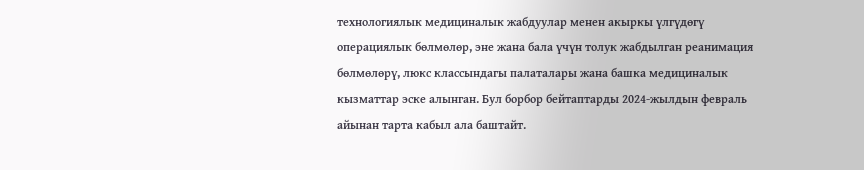технологиялык медициналык жабдуулар менен акыркы үлгүдөгү операциялык бөлмөлөр, эне жана бала үчүн толук жабдылган реанимация бөлмөлөрү, люкс классындагы палаталары жана башка медициналык кызматтар эске алынган. Бул борбор бейтаптарды 2024-жылдын февраль айынан тарта кабыл ала баштайт.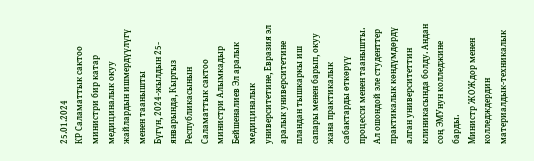25.01.2024
КР Саламаттык сактоо министри бир катар медициналык окуу жайлардын ишмердүүлүгү менен таанышты
Бүгүн, 2024-жылдын 25-январында, Кыргыз Республикасынын Саламаттык сактоо министри Алымкадыр Бейшеналиев Эл аралык медициналык университетине, Евразия эл аралык университетине пландан тышкаркы иш сапары менен барып, окуу жана практикалык сабактарды өткөрүү процесси менен таанышты. Ал ошондой эле студенттер практикалык көндүмдөрдү алган университеттин клиникасында болду. Андан соң ЭМУнун колледжине барды.
Министр ЖОЖдор менен колледждердин материалдык-техникалык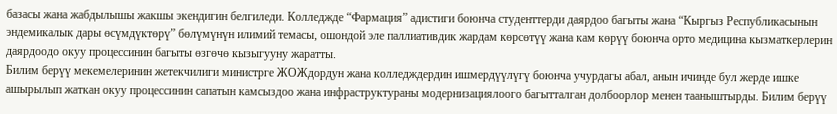базасы жана жабдылышы жакшы экендигин белгиледи. Колледжде “Фармация” адистиги боюнча студенттерди даярдоо багыты жана “Кыргыз Республикасынын эндемикалык дары өсүмдүктөрү” бөлүмүнүн илимий темасы, ошондой эле паллиативдик жардам көрсөтүү жана кам көрүү боюнча орто медицина кызматкерлерин даярдоодо окуу процессинин багыты өзгөчө кызыгууну жаратты.
Билим берүү мекемелеринин жетекчилиги министрге ЖОЖдордун жана колледждердин ишмердүүлүгү боюнча учурдагы абал, анын ичинде бул жерде ишке ашырылып жаткан окуу процессинин сапатын камсыздоо жана инфраструктураны модернизациялоого багытталган долбоорлор менен тааныштырды. Билим берүү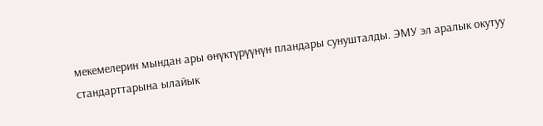мекемелерин мындан ары өнүктүрүүнүн пландары сунушталды. ЭМУ эл аралык окутуу стандарттарына ылайык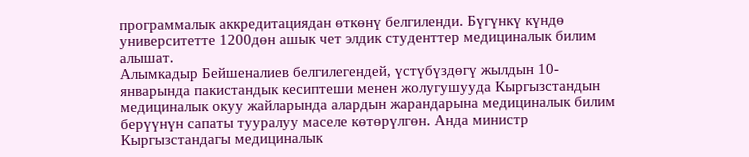программалык аккредитациядан өткөнү белгиленди. Бүгүнкү күндө университетте 1200дөн ашык чет элдик студенттер медициналык билим алышат.
Алымкадыр Бейшеналиев белгилегендей, үстүбүздөгү жылдын 10-январында пакистандык кесиптеши менен жолугушууда Кыргызстандын медициналык окуу жайларында алардын жарандарына медициналык билим берүүнүн сапаты тууралуу маселе көтөрүлгөн. Анда министр Кыргызстандагы медициналык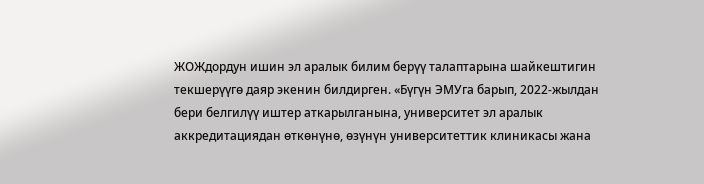ЖОЖдордун ишин эл аралык билим берүү талаптарына шайкештигин текшерүүгө даяр экенин билдирген. «Бүгүн ЭМУга барып, 2022-жылдан бери белгилүү иштер аткарылганына, университет эл аралык аккредитациядан өткөнүнө, өзүнүн университеттик клиникасы жана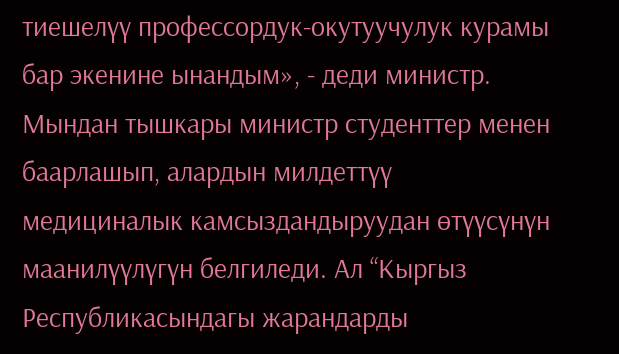тиешелүү профессордук-окутуучулук курамы бар экенине ынандым», - деди министр.
Мындан тышкары министр студенттер менен баарлашып, алардын милдеттүү медициналык камсыздандыруудан өтүүсүнүн маанилүүлүгүн белгиледи. Ал “Кыргыз Республикасындагы жарандарды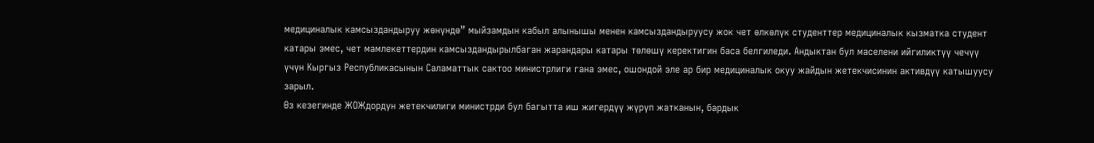медициналык камсыздандыруу жөнүндө” мыйзамдын кабыл алынышы менен камсыздандыруусу жок чет өлкөлүк студенттер медициналык кызматка студент катары эмес, чет мамлекеттердин камсыздандырылбаган жарандары катары төлөшү керектигин баса белгиледи. Андыктан бул маселени ийгиликтүү чечүү үчүн Кыргыз Республикасынын Саламаттык сактоо министрлиги гана эмес, ошондой эле ар бир медициналык окуу жайдын жетекчисинин активдүү катышуусу зарыл.
Өз кезегинде ЖОЖдордун жетекчилиги министрди бул багытта иш жигердүү жүрүп жатканын, бардык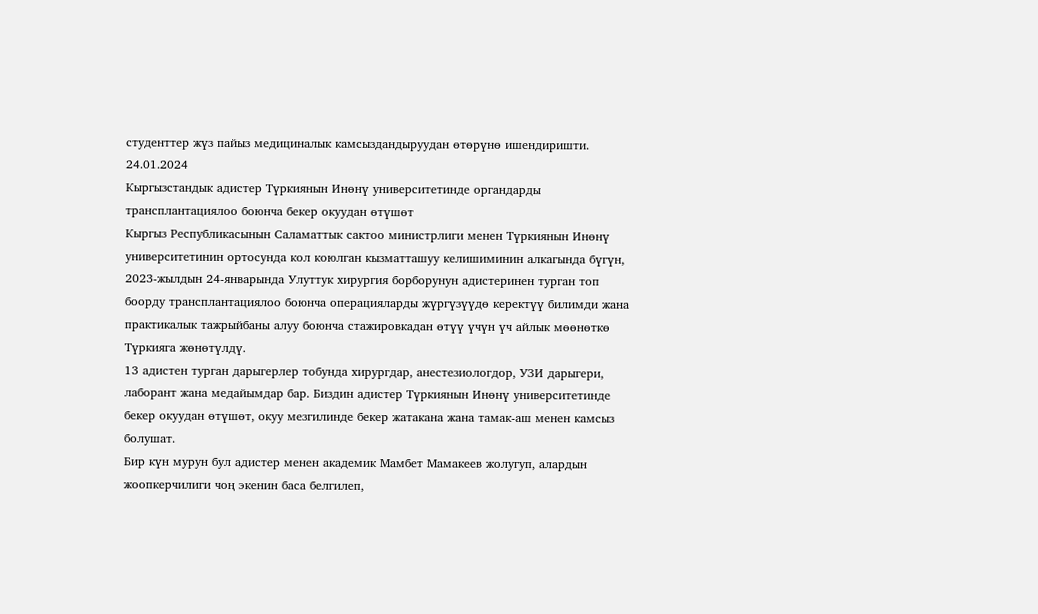студенттер жүз пайыз медициналык камсыздандыруудан өтөрүнө ишендиришти.
24.01.2024
Кыргызстандык адистер Түркиянын Инөнү университетинде органдарды трансплантациялоо боюнча бекер окуудан өтүшөт
Кыргыз Республикасынын Саламаттык сактоо министрлиги менен Түркиянын Инөнү университетинин ортосунда кол коюлган кызматташуу келишиминин алкагында бүгүн, 2023-жылдын 24-январында Улуттук хирургия борборунун адистеринен турган топ боорду трансплантациялоо боюнча операцияларды жүргүзүүдө керектүү билимди жана практикалык тажрыйбаны алуу боюнча стажировкадан өтүү үчүн үч айлык мөөнөткө Түркияга жөнөтүлдү.
13 адистен турган дарыгерлер тобунда хирургдар, анестезиологдор, УЗИ дарыгери, лаборант жана медайымдар бар. Биздин адистер Түркиянын Инөнү университетинде бекер окуудан өтүшөт, окуу мезгилинде бекер жатакана жана тамак-аш менен камсыз болушат.
Бир күн мурун бул адистер менен академик Мамбет Мамакеев жолугуп, алардын жоопкерчилиги чоң экенин баса белгилеп,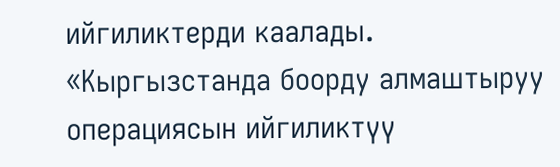ийгиликтерди каалады. «Кыргызстанда боорду алмаштыруу операциясын ийгиликтүү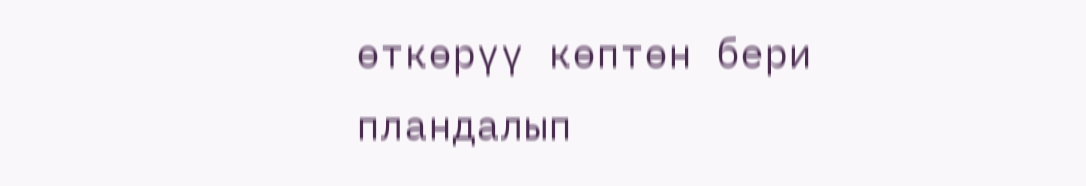өткөрүү көптөн бери пландалып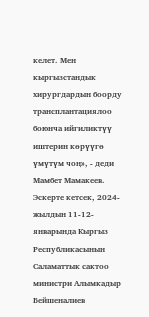келет. Мен кыргызстандык хирургдардын боорду трансплантациялоо боюнча ийгиликтүү иштерин көрүүгө үмүтүм чоң», - деди Мамбет Мамакеев.
Эскерте кетсек, 2024-жылдын 11-12-январында Кыргыз Республикасынын Саламаттык сактоо министри Алымкадыр Бейшеналиев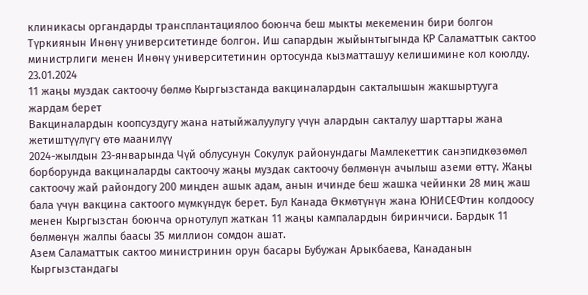клиникасы органдарды трансплантациялоо боюнча беш мыкты мекеменин бири болгон Түркиянын Инөнү университетинде болгон. Иш сапардын жыйынтыгында КР Саламаттык сактоо министрлиги менен Инөнү университетинин ортосунда кызматташуу келишимине кол коюлду.
23.01.2024
11 жаңы муздак сактоочу бөлмө Кыргызстанда вакциналардын сакталышын жакшыртууга жардам берет
Вакциналардын коопсуздугу жана натыйжалуулугу үчүн алардын сакталуу шарттары жана жетиштүүлүгү өтө маанилүү
2024-жылдын 23-январында Чүй облусунун Сокулук районундагы Мамлекеттик санэпидкөзөмөл борборунда вакциналарды сактоочу жаңы муздак сактоочу бөлмөнүн ачылыш аземи өттү. Жаңы сактоочу жай райондогу 200 миңден ашык адам, анын ичинде беш жашка чейинки 28 миң жаш бала үчүн вакцина сактоого мүмкүндүк берет. Бул Канада Өкмөтүнүн жана ЮНИСЕФтин колдоосу менен Кыргызстан боюнча орнотулуп жаткан 11 жаңы кампалардын биринчиси. Бардык 11 бөлмөнүн жалпы баасы 35 миллион сомдон ашат.
Азем Саламаттык сактоо министринин орун басары Бубужан Арыкбаева, Канаданын Кыргызстандагы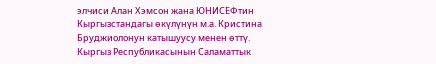элчиси Алан Хэмсон жана ЮНИСЕФтин Кыргызстандагы өкүлүнүн м.а. Кристина Бруджиолонун катышуусу менен өттү.
Кыргыз Республикасынын Саламаттык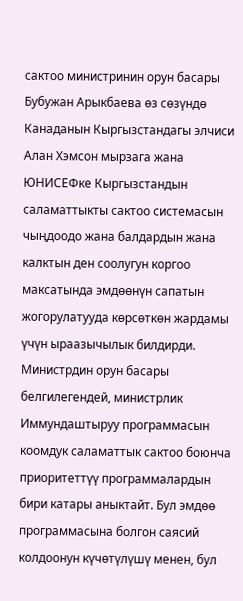сактоо министринин орун басары Бубужан Арыкбаева өз сөзүндө Канаданын Кыргызстандагы элчиси Алан Хэмсон мырзага жана ЮНИСЕФке Кыргызстандын саламаттыкты сактоо системасын чыңдоодо жана балдардын жана калктын ден соолугун коргоо максатында эмдөөнүн сапатын жогорулатууда көрсөткөн жардамы үчүн ыраазычылык билдирди.
Министрдин орун басары белгилегендей, министрлик Иммундаштыруу программасын коомдук саламаттык сактоо боюнча приоритеттүү программалардын бири катары аныктайт. Бул эмдөө программасына болгон саясий колдоонун күчөтүлүшү менен, бул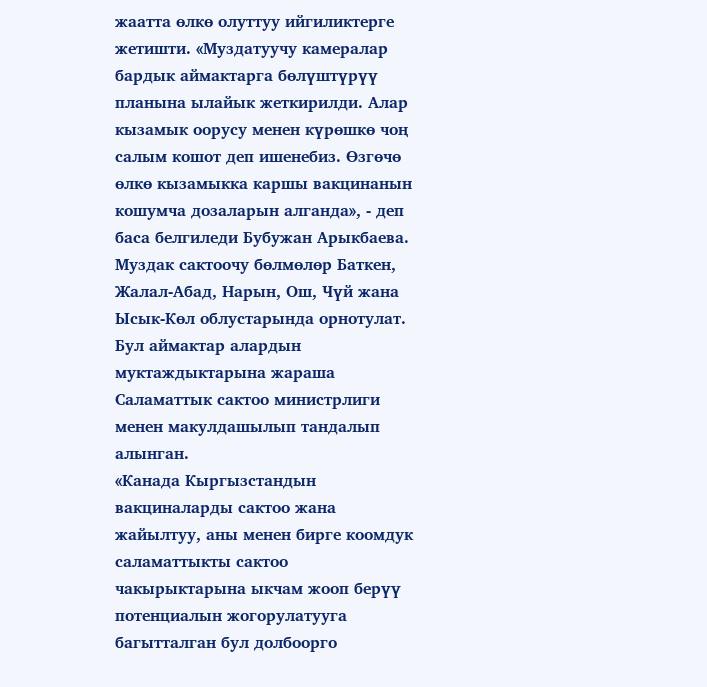жаатта өлкө олуттуу ийгиликтерге жетишти. «Муздатуучу камералар бардык аймактарга бөлүштүрүү планына ылайык жеткирилди. Алар кызамык оорусу менен күрөшкө чоң салым кошот деп ишенебиз. Өзгөчө өлкө кызамыкка каршы вакцинанын кошумча дозаларын алганда», - деп баса белгиледи Бубужан Арыкбаева.
Муздак сактоочу бөлмөлөр Баткен, Жалал-Абад, Нарын, Ош, Чүй жана Ысык-Көл облустарында орнотулат. Бул аймактар алардын муктаждыктарына жараша Саламаттык сактоо министрлиги менен макулдашылып тандалып алынган.
«Канада Кыргызстандын вакциналарды сактоо жана жайылтуу, аны менен бирге коомдук саламаттыкты сактоо чакырыктарына ыкчам жооп берүү потенциалын жогорулатууга багытталган бул долбоорго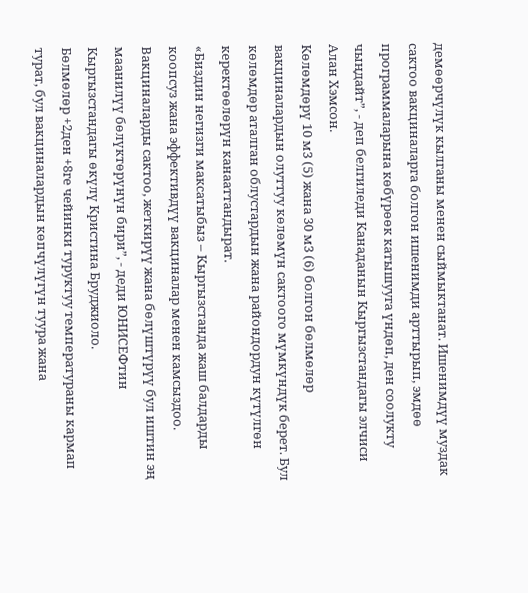демөөрчүлүк кылганы менен сыймыктанат. Ишенимдүү муздак сактоо вакциналарга болгон ишенимди арттырып, эмдөө программаларына көбүрөөк катышууга үндөп, ден соолукту чыңдайт”, - деп белгиледи Канаданын Кыргызстандагы элчиси Алан Хэмсон.
Көлөмдөрү 10 м3 (5) жана 30 м3 (6) болгон бөлмөлөр вакциналардын олуттуу көлөмүн сактоого мүмкүндүк берет. Бул көлөмдөр аталган облустардын жана райондордун күтүлгөн керектөөлөрүн канааттандырат.
«Биздин негизги максатыбыз – Кыргызстанда жаш балдарды коопсуз жана эффективдүү вакциналар менен камсыздоо. Вакциналарды сактоо, жеткирүү жана бөлүштүрүү бул иштин эң маанилүү бөлүктөрүнүн бири”, - деди ЮНИСЕФтин Кыргызстандагы өкүлү Кристина Бруджиоло.
Бөлмөлөр +2ден +8ге чейинки туруктуу температураны кармап турат, бул вакциналардын көпчүлүгүн туура жана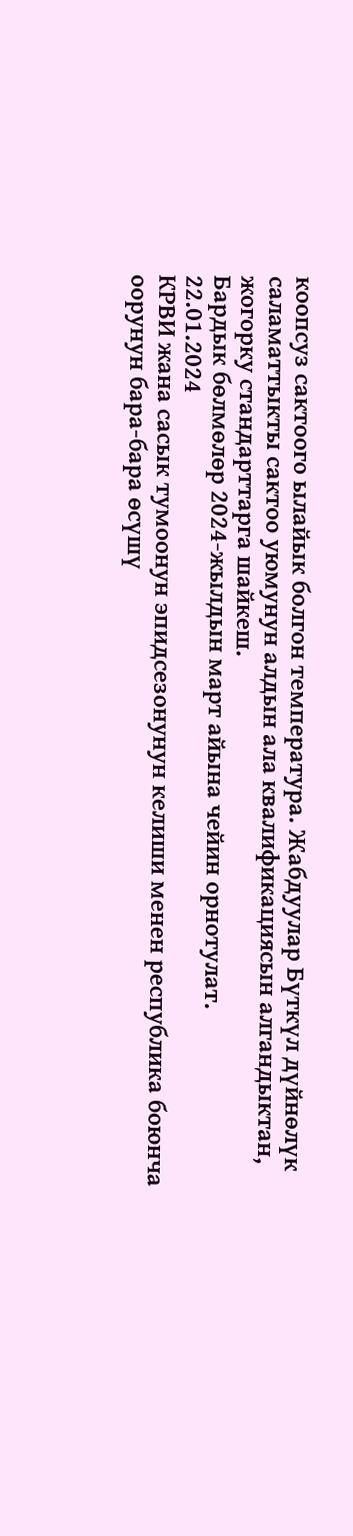коопсуз сактоого ылайык болгон температура. Жабдуулар Бүткүл дүйнөлүк саламаттыкты сактоо уюмунун алдын ала квалификациясын алгандыктан, жогорку стандарттарга шайкеш.
Бардык бөлмөлөр 2024-жылдын март айына чейин орнотулат.
22.01.2024
КРВИ жана сасык тумоонун эпидсезонунун келиши менен республика боюнча оорунун бара-бара өсүшү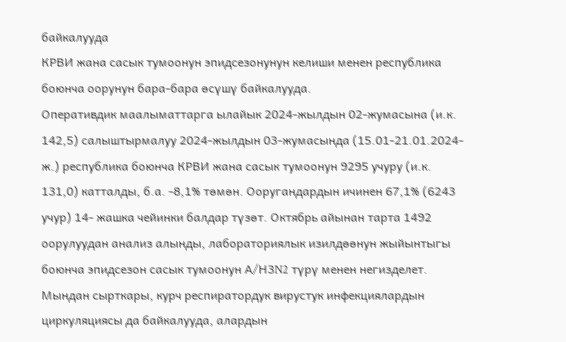байкалууда
КРВИ жана сасык тумоонун эпидсезонунун келиши менен республика боюнча оорунун бара-бара өсүшү байкалууда.
Оперативдик маалыматтарга ылайык 2024-жылдын 02-жумасына (и.к. 142,5) салыштырмалуу 2024-жылдын 03-жумасында (15.01-21.01.2024-ж.) республика боюнча КРВИ жана сасык тумоонун 9295 учуру (и.к. 131,0) катталды, б.а. -8,1% төмөн. Ооругандардын ичинен 67,1% (6243 учур) 14- жашка чейинки балдар түзөт. Октябрь айынан тарта 1492 оорулуудан анализ алынды, лабораториялык изилдөөнун жыйынтыгы боюнча эпидсезон сасык тумоонун А/Н3N2 түрү менен негизделет. Мындан сырткары, курч респиратордук вирустук инфекциялардын циркуляциясы да байкалууда, алардын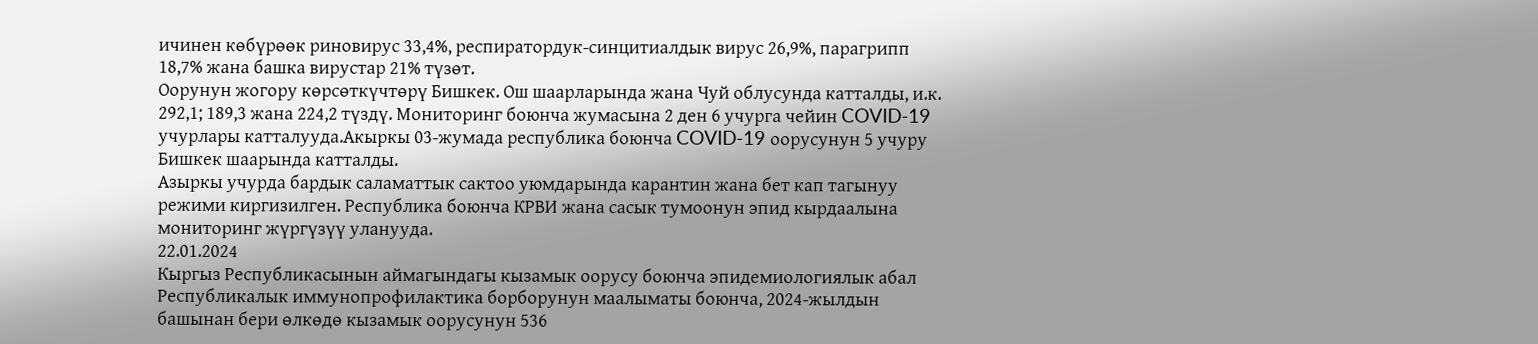ичинен көбүрөөк риновирус 33,4%, респиратордук-синцитиалдык вирус 26,9%, парагрипп 18,7% жана башка вирустар 21% түзөт.
Оорунун жогору көрсөткүчтөрү Бишкек. Ош шаарларында жана Чуй облусунда катталды, и.к. 292,1; 189,3 жана 224,2 түздү. Мониторинг боюнча жумасына 2 ден 6 учурга чейин COVID-19 учурлары катталууда.Акыркы 03-жумада республика боюнча COVID-19 оорусунун 5 учуру Бишкек шаарында катталды.
Азыркы учурда бардык саламаттык сактоо уюмдарында карантин жана бет кап тагынуу режими киргизилген. Республика боюнча КРВИ жана сасык тумоонун эпид кырдаалына мониторинг жүргүзүү уланууда.
22.01.2024
Кыргыз Республикасынын аймагындагы кызамык оорусу боюнча эпидемиологиялык абал
Республикалык иммунопрофилактика борборунун маалыматы боюнча, 2024-жылдын башынан бери өлкөдө кызамык оорусунун 536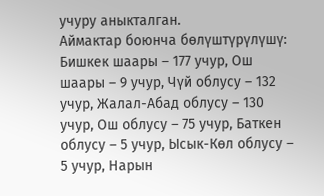учуру аныкталган.
Аймактар боюнча бөлүштүрүлүшү: Бишкек шаары – 177 учур, Ош шаары – 9 учур, Чүй облусу – 132 учур, Жалал-Абад облусу – 130 учур, Ош облусу – 75 учур, Баткен облусу – 5 учур, Ысык-Көл облусу – 5 учур, Нарын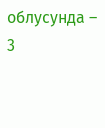облусунда – 3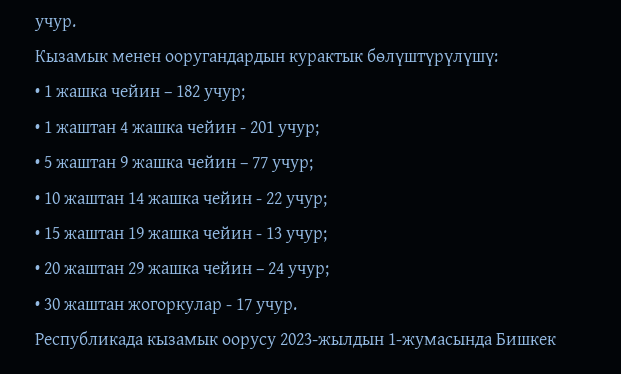учур.
Кызамык менен ооругандардын курактык бөлүштүрүлүшү:
• 1 жашка чейин – 182 учур;
• 1 жаштан 4 жашка чейин - 201 учур;
• 5 жаштан 9 жашка чейин – 77 учур;
• 10 жаштан 14 жашка чейин - 22 учур;
• 15 жаштан 19 жашка чейин - 13 учур;
• 20 жаштан 29 жашка чейин – 24 учур;
• 30 жаштан жогоркулар - 17 учур.
Республикада кызамык оорусу 2023-жылдын 1-жумасында Бишкек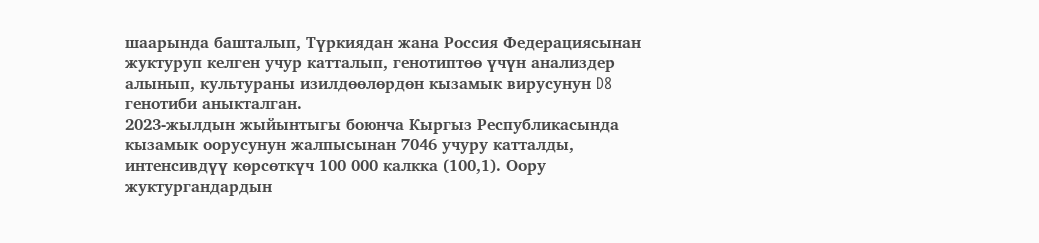шаарында башталып, Түркиядан жана Россия Федерациясынан жуктуруп келген учур катталып, генотиптөө үчүн анализдер алынып, культураны изилдөөлөрдөн кызамык вирусунун D8 генотиби аныкталган.
2023-жылдын жыйынтыгы боюнча Кыргыз Республикасында кызамык оорусунун жалпысынан 7046 учуру катталды, интенсивдүү көрсөткүч 100 000 калкка (100,1). Оору жуктургандардын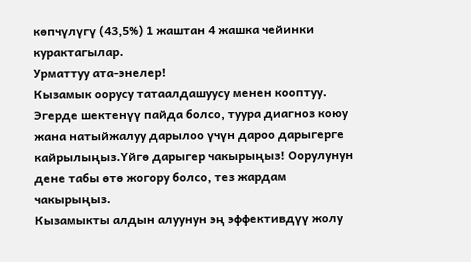көпчүлүгү (43,5%) 1 жаштан 4 жашка чейинки курактагылар.
Урматтуу ата-энелер!
Кызамык оорусу татаалдашуусу менен кооптуу. Эгерде шектенүү пайда болсо, туура диагноз коюу жана натыйжалуу дарылоо үчүн дароо дарыгерге кайрылыңыз.Үйгө дарыгер чакырыңыз! Оорулунун дене табы өтө жогору болсо, тез жардам чакырыңыз.
Кызамыкты алдын алуунун эң эффективдүү жолу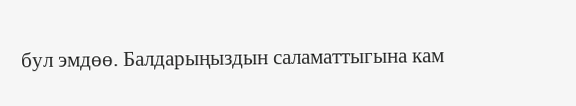бул эмдөө. Балдарыңыздын саламаттыгына кам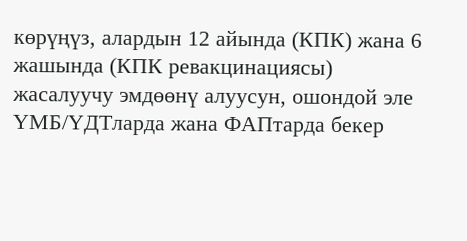көрүңүз, алардын 12 айында (КПК) жана 6 жашында (КПК ревакцинациясы) жасалуучу эмдөөнү алуусун, ошондой эле ҮМБ/ҮДТларда жана ФАПтарда бекер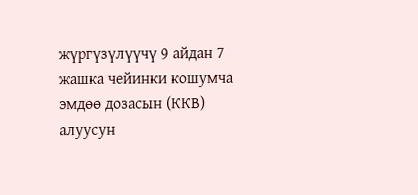жүргүзүлүүчү 9 айдан 7 жашка чейинки кошумча эмдөө дозасын (ККВ) алуусун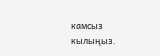камсыз кылыңыз.